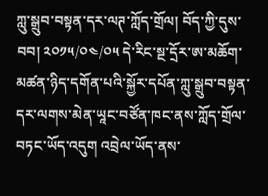ཀླུ་སྒྲུབ་བསྟན་དར་ལཊ་ཀློད་གྲོལ། བོད་ཀྱི་དུས་བབ། ༢༠༡༥/༠༤/༠༥ དེ་རིང་སྔ་དྲོར་ཨ་མཆོག་མཚན་ཉིད་དགོན་པའི་སྐྱོར་དཔོན་ཀླུ་སྒྲུབ་བསྟན་དར་ལགས་མེན་ཡཱང་བཙོན་ཁང་ནས་ཀློད་གྲོལ་བཏང་ཡོད་འདུག འབྲེལ་ཡོད་ནས་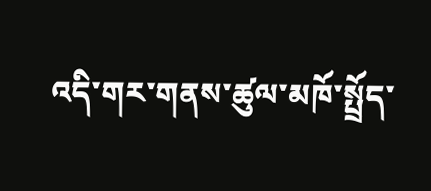འདི་གར་གནས་ཚུལ་མཁོ་སྤྲོད་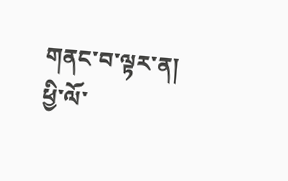གནང་བ་ལྟར་ན། ཕྱི་ལོ་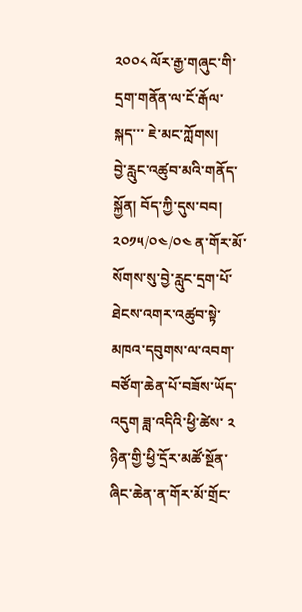༢༠༠༨ ལོར་རྒྱ་གཞུང་གི་དྲག་གནོན་ལ་ངོ་རྒོལ་སྐད་་་ ཇེ་མང་ཀློགས།
བྱེ་རླུང་འཚུབ་མའི་གནོད་སྐྱོན། བོད་ཀྱི་དུས་བབ། ༢༠༡༥/༠༤/༠༤ ན་གོར་མོ་སོགས་སུ་བྱེ་རླུང་དྲག་པོ་ཐེངས་འགར་འཚུབ་སྟེ་མཁའ་དབུགས་ལ་འབག་བཙོག་ཆེན་པོ་བཟོས་ཡོད་འདུག ཟླ་འདིའི་ཕྱི་ཚེས་ ༢ ཉིན་གྱི་ཕྱི་དྲོར་མཚོ་སྔོན་ཞིང་ཆེན་ན་གོར་མོ་གྲོང་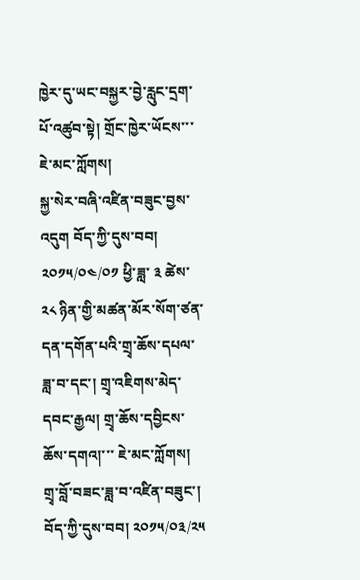ཁྱེར་དུ་ཡང་བསྐྱར་བྱེ་རླུང་དྲག་པོ་འཚུབ་སྟེ། གྲོང་ཁྱེར་ཡོངས་་་ ཇེ་མང་ཀློགས།
སྐྱ་སེར་བཞི་འཛིན་བཟུང་བྱས་འདུག བོད་ཀྱི་དུས་བབ། ༢༠༡༥/༠༤/༠༡ ཕྱི་ཟླ་ ༣ ཚེས་ ༢༨ ཉིན་གྱི་མཚན་མོར་སོག་ཙན་དན་དགོན་པའི་གྲྭ་ཆོས་དཔལ་ཟླ་བ་དང་། གྲྭ་འཇིགས་མེད་དབང་རྒྱལ། གྲྭ་ཆོས་དབྱིངས་ཆོས་དགའ།་་་ ཇེ་མང་ཀློགས།
གྲྭ་བློ་བཟང་ཟླ་བ་འཛིན་བཟུང་། བོད་ཀྱི་དུས་བབ། ༢༠༡༥/༠༣/༢༥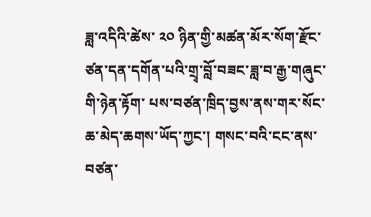ཟླ་འདིའི་ཚེས་ ༢༠ ཉིན་གྱི་མཚན་མོར་སོག་རྫོང་ཙན་དན་དགོན་པའི་གྲྭ་བློ་བཟང་ཟླ་བ་རྒྱ་གཞུང་གི་ཉེན་རྟོག་ པས་བཙན་ཁྲིད་བྱས་ནས་གར་སོང་ཆ་མེད་ཆགས་ཡོད་ཀྱང་། གསང་བའི་ངང་ནས་བཙན་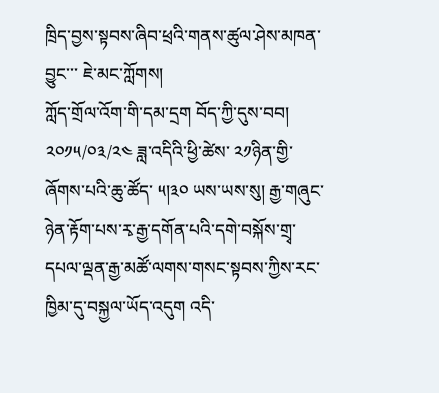ཁྲིད་བྱས་སྟབས་ཞིབ་ཕྲའི་གནས་ཚུལ་ཤེས་མཁན་བྱུང་་་ ཇེ་མང་ཀློགས།
ཀློད་གྲོལ་འོག་གི་དམ་དྲག བོད་ཀྱི་དུས་བབ། ༢༠༡༥/༠༣/༢༤ ཟླ་འདིའི་ཕྱི་ཚེས་ ༢༡ཉིན་གྱི་ཞོགས་པའི་ཆུ་ཚོད་ ༥།༣༠ ཡས་ཡས་སུ། རྒྱ་གཞུང་ཉེན་རྟོག་པས་རྭ་རྒྱ་དགོན་པའི་དགེ་བསྐོས་གྲྭ་དཔལ་ལྡན་རྒྱ་མཚོ་ལགས་གསང་སྟབས་ཀྱིས་རང་ཁྱིམ་དུ་བསྐྱལ་ཡོད་འདུག འདི་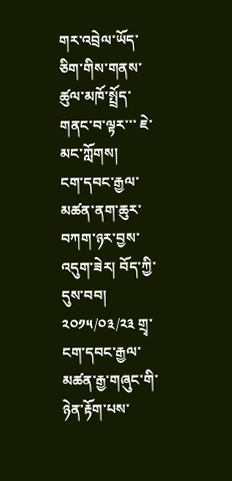གར་འབྲེལ་ཡོད་ཅིག་གིས་གནས་ཚུལ་མཁོ་སྤྲོད་གནང་བ་ལྟར་་་ ཇེ་མང་ཀློགས།
ངག་དབང་རྒྱལ་མཚན་ནག་ཆུར་བཀག་ཉར་བྱས་འདུག་ཟེར། བོད་ཀྱི་དུས་བབ། ༢༠༡༥/༠༣/༢༣ གྲྭ་ངག་དབང་རྒྱལ་མཚན་རྒྱ་གཞུང་གི་ཉེན་རྟོག་པས་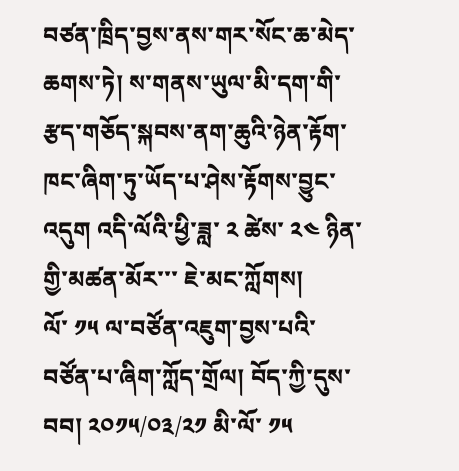བཙན་ཁྲིད་བྱས་ནས་གར་སོང་ཆ་མེད་ཆགས་ཏེ། ས་གནས་ཡུལ་མི་དག་གི་རྩད་གཅོད་སྐབས་ནག་ཆུའི་ཉེན་རྟོག་ཁང་ཞིག་ཏུ་ཡོད་པ་ཤེས་རྟོགས་བྱུང་འདུག འདི་ལོའི་ཕྱི་ཟླ་ ༢ ཚེས་ ༢༤ ཉིན་གྱི་མཚན་མོར་་་ ཇེ་མང་ཀློགས།
ལོ་ ༡༥ ལ་བཙོན་འཇུག་བྱས་པའི་བཙོན་པ་ཞིག་ཀློད་གྲོལ། བོད་ཀྱི་དུས་བབ། ༢༠༡༥/༠༣/༢༡ མི་ལོ་ ༡༥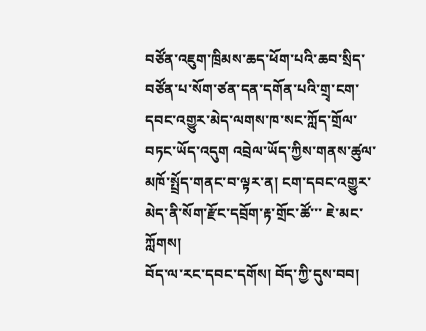བཙོན་འཇུག་ཁྲིམས་ཆད་ཕོག་པའི་ཆབ་སྲིད་བཙོན་པ་སོག་ཙན་དན་དགོན་པའི་གྲྭ་ངག་དབང་འགྱུར་མེད་ལགས་ཁ་སང་ཀློད་གྲོལ་བཏང་ཡོད་འདུག འབྲེལ་ཡོད་ཀྱིས་གནས་ཚུལ་མཁོ་སྤྲོད་གནང་བ་ལྟར་ན། ངག་དབང་འགྱུར་མེད་ནི་སོག་རྫོང་དབྲོག་རྟ་གྲོང་ཚོ་་་ ཇེ་མང་ཀློགས།
བོད་ལ་རང་དབང་དགོས། བོད་ཀྱི་དུས་བབ།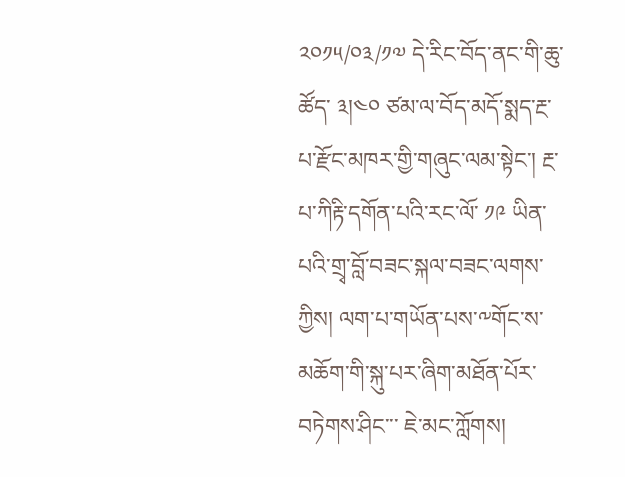༢༠༡༥/༠༣/༡༧ དེ་རིང་བོད་ནང་གི་ཆུ་ཚོད་ ༣།༤༠ ཙམ་ལ་བོད་མདོ་སྨད་རྔ་པ་རྫོང་མཁར་གྱི་གཞུང་ལམ་སྟེང་། རྔ་པ་ཀིརྟི་དགོན་པའི་རང་ལོ་ ༡༩ ཡིན་པའི་གྲྭ་བློ་བཟང་སྐལ་བཟང་ལགས་ཀྱིས། ལག་པ་གཡོན་པས་༸གོང་ས་མཆོག་གི་སྐུ་པར་ཞིག་མཐོན་པོར་བཏེགས་ཤིང་་་ ཇེ་མང་ཀློགས།